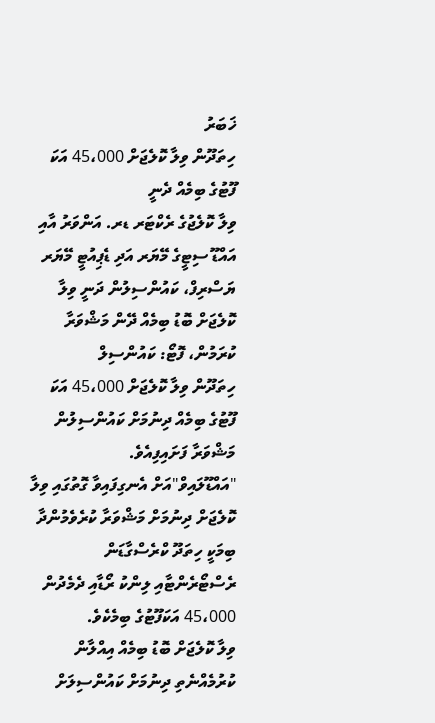ޚަބަރު
ހިތަދޫން ވިލާ ކޮލެޖަށް 45،000 އަކަ ފޫޓުގެ ބިމެއް ދެނީ
ވިލާ ކޮލެޖުގެ ރެކްޓަރ ޑރ. އަންވަރު އާއި އައްޑޫ ސިޓީގެ މޭޔަރ އަދި ޑެޕިއުޓީ މޭޔަރ ޔަސްރިފް، ކައުންސިލުން ދަނީ ވިލާ ކޮލެޖަށް ބޮޑު ބިމެއް ދޭން މަޝްވަރާ ކުރަމުން، ފޮޓޯ: ކައުންސިލް
ހިތަދޫން ވިލާ ކޮލެޖަށް 45،000 އަކަ ފޫޓުގެ ބިމެއް ދިނުމަށް ކައުންސިލުން މަޝްވަރާ ފަށައިފިއެވެ.
"އައްޑޫލައިވް"އަށް އެނގިފައިވާ ގޮތުގައި ވިލާ ކޮލެޖަށް ދިނުމަށް މަޝްވަރާ ކުރެވެމުންދާ ބިމަކީ ހިތަދޫ ކްރެސްގާޑަން ރެސްޓޯރެންޓާއި ލިންކު ރޯޑާއި ދެމެދުން 45،000 އަކަފޫޓުގެ ބިމެކެވެ.
ވިލާ ކޮލެޖަށް ބޮޑު ބިމެއް އިއްލާން ކުރުމެއްނެތި ދިނުމަށް ކައުންސިލަށް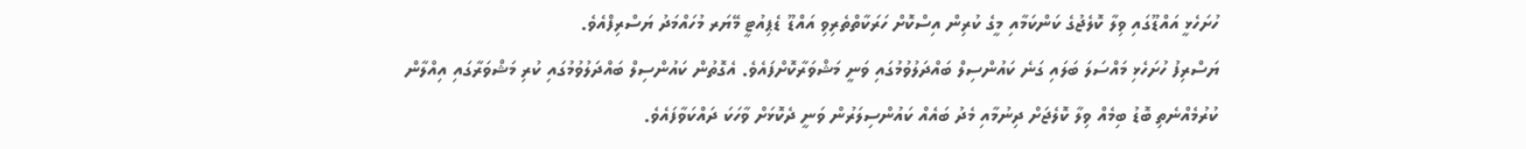ހުށަހެޅީ އައްޑޫގައި ވިލާ ކޮލެޖުގެ ކަންކަމާއި މީގެ ކުރިން އިސްކޮށް ހަރަކާތްތެރިވި އައްޑޫ ޑެޕިއުޓީ މޭޔަރ މުހައްމަދު ޔަސްރިފްއެވެ.
ޔަސްރިފު ހުށަހެޅި މައްސަލަ ބަލައި ގަނެ ކައުންސިލް ބައްދަލުވުމުގައި ވަނީ މަޝްވަރާކޮށްފައެވެ. އެގޮތުން ކައުންސިލް ބައްދަލުވުމުގައި ކުރި މަޝްވަރާގައި އިއްލާން ކުރުމެއްނެތި ބޮޑު ބިމެއް ވިލާ ކޮލެޖަށް ދިނުމާއި މެދު ބައެއް ކައުންސިލަރުން ވަނީ ދެކޮޅަށް ވާހަކަ ދައްކަވާފައެވެ.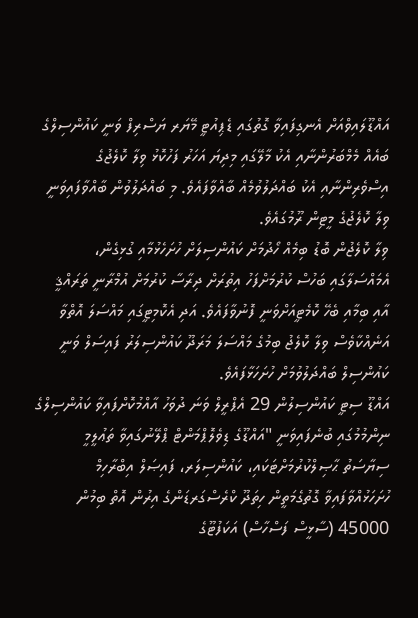އައްޑޫލައިވްއަށް އެނގިފައިވާ ގޮތުގައި ޑެޕިއުޓީ މޭޔަރ ޔަސްރިފް ވަނީ ކައުންސިލްގެ ބައެއް މެމްބަރުންނާއި އެކު މާލޭގައި މިދިޔަ އަހަރު ފަހުކޮޅު ވިލާ ކޮލެޖުގެ އިސްވެރިންނާއި އެކު ބައްދަލުވުމެއް ބާއްވާފައެވެ. މި ބައްދަލުވުން ބާއްވާފައިވަނީ ވިލާ ކޮލެޖުގެ މީޓިން ރޫމުގައެވެ.
ވިލާ ކޮލެޖުން ބޮޑު ބިމެއް ހޯދުމަށް ކައުންސިލަށް ހުށަހެޅުމާއި ގުޅިގެން، އެމައްސަލާގައި ބަހުސް ކުރުމަށްފަހު އިތުރަށް ދިރާސާ ކުރުމަށް އުމްރާނީ ތަރައްޤީ އާއި ބިމާއި ބެހޭ ކޮމެޓީއަށްވަނީ ފޮނުވާފައެވެ. އަދި އެކޮމިޓީގައި މައްސަލަ އޮތްވާ އަނެއްކާވެސް ވިލާ ކޮލެޖު ބިމުގެ މައްސަލަ މަރަދޫ ކައުންސިލަރު ފައިސަލް ވަނީ ކައުންސިލް ބައްދަލުވުމަށް ހުށަހަޅާފައެވެ.
އައްޑޫ ސިޓީ ކައުންސިލުން 29 އެޕްރީލް ވަނަ ދުވަހު އާއްމުކޮށްފައިވާ ކައުންސިލްގެ ނިންމުމުގައި ބުނެފައިވަނީ "އައްޑޫގެ ޑިވެލޮޕްމަންޓް ޕްލޭނުގައިވާ ތަޢުލީމީ ސިޔާސަތު ޙާޞިލްކުރުމަށްޓަކައި، ކައުންސިލަރ، ފައިޞަލް އިބްރާހިމް ހުށަހަޅުއްވާފައިވާ ގޮތުގެމަތީން ހިތަދޫ ކްރެސްގަރޑަންގެ އިރުން އޮތް ބިމުން 45000 (ސާޅީސް ފަސްހާސް) އަކަފުޓޫގެ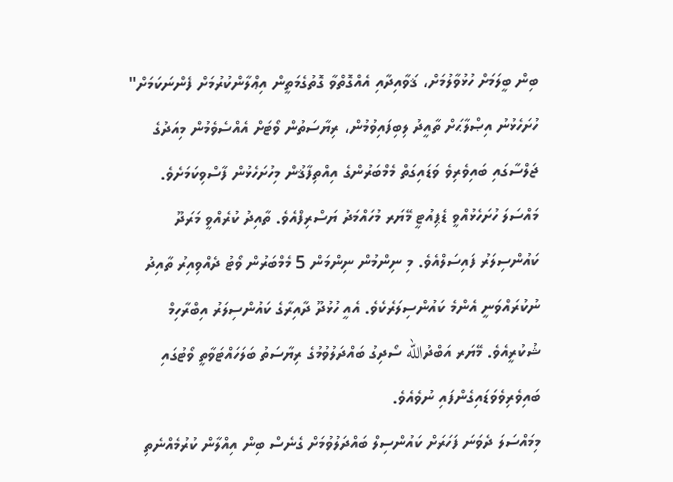ބިން ބީލަމަށް ހުޅުވާލުމަށް، ޤަވާއިދާއި އެއްގޮތްވާ ގޮތުގެމަތީން އިޢްލާންކުރުމަށް ފެންނަކަމަށް" ހުށަހެޅުނު އިޞްލާޙަށް ތާއީދު ލިބިފައިވުމުން، ރިޔާސަތުން ވޯޓަށް އެއްސެވެމުން މިއަދުގެ ޖަލްސާގައި ބައިވެރިވެ ވަޑައިގަތް މެމްބަރުންގެ އިއްތިފާޤުން މިހުށަހެޅުން ފާސްވިކަމަށެވެ.
މައްސަލަ ހުށަހެޅުއްވީ ޑެޕިއުޓީ މޭޔަރ މުހައްމަދު ޔަސްރިފްއެވެ. ތާއިދު ކުރެއްވީ މަރަދޫ ކައުންސިލަރު ފައިސަލްއެވެ. މި ނިންމުން ނިންމަން 5 މެމްބަރުން ވޯޓު ދެއްވިއިރު ތާއިދު ނުކުރައްވަނީ އެންމެ ކައުންސިލަރެކެވެ. އެއީ ހުޅުދޫ ދާއިރާގެ ކައުންސިލަރު އިބްރާހިމް ޝުކުރީއެވެ. މޭޔަރ އަބްދުالله ސޯދިގު ބައްދަލުވުމުގެ ރިޔާސަތު ބަލަހައްޓަވާތީ ވޯޓުގައި ބައިވެރިވެވަޑައިގެންފައި ނުވެއެވެ.
މިމައްސަލަ ދެވަނަ ފަހަރަށް ކައުންސިލް ބައްދަލުވުމަށް ގެނެސް ބިން އިއްލާން ކުރުމެއްނެތި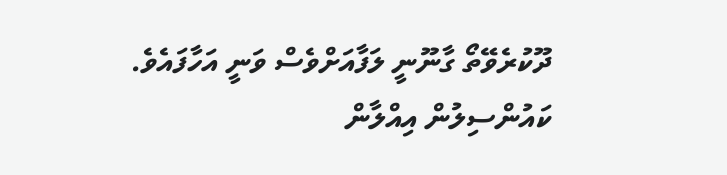ދޫކުރެވޭތޯ ގާނޫނީ ލަފާއަށްވެސް ވަނީ އަހާފައެވެ. ކައުންސިލުން އިއްލާން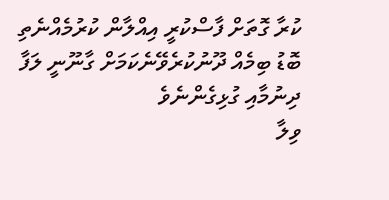ކުރާ ގޮތަށް ފާސްކުރީ އިއްލާން ކުރުމެއްނެތި ބޮޑު ބިމެއް ދޫނުކުރެވޭނެކަމަށް ގާނޫނީ ލަފާ ދިނުމާއި ގުޅިގެންނެވެ
ވިލާ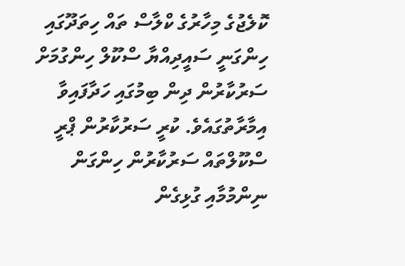ކޮލެޖުގެ މިހާރުގެ ކްލާސް ތައް ހިތަދޫގައި ހިންގަނީ ސައީދިއްޔާ ސްކޫލް ހިންގުމަށް ސަރުކާރުން ދިން ބިމުގައި ހަދާފައިވާ އިމާރާތުގައެވެ. ކުރީ ސަރުކާރުން ޕްރީ ސްކޫލްތައް ސަރުކާރުން ހިންގަން ނިންމުމާއި ގުޅިގެން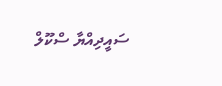ސައީދިއްޔާ ސްކޫލް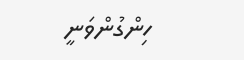ހިންގުންވަނީ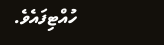ހުއްޓިފައެވެ.